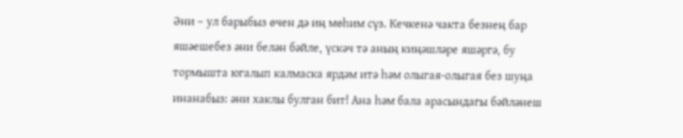Әни – ул барыбыз өчен дә иң мөһим сүз. Кечкенә чакта безнең бар яшәешебез әни белән бәйле, үскәч тә аның киңәшләре яшәргә, бу тормышта югалып калмаска ярдәм итә һәм олыгая-олыгая без шуңа инанабыз: әни хаклы булган бит! Ана һәм бала арасындагы бәйләнеш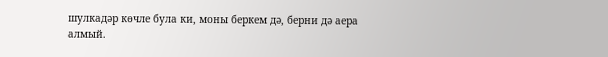шулкадәр көчле була ки, моны беркем дә, берни дә аера алмый.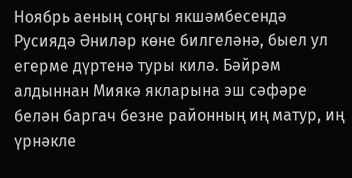Ноябрь аеның соңгы якшәмбесендә Русиядә Әниләр көне билгеләнә, быел ул егерме дүртенә туры килә. Бәйрәм алдыннан Миякә якларына эш сәфәре белән баргач безне районның иң матур, иң үрнәкле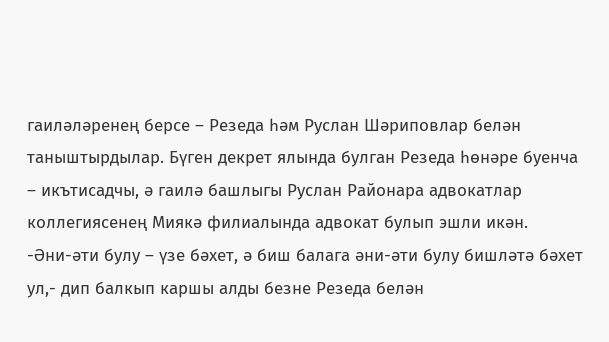гаиләләренең берсе – Резеда һәм Руслан Шәриповлар белән таныштырдылар. Бүген декрет ялында булган Резеда һөнәре буенча – икътисадчы, ә гаилә башлыгы Руслан Районара адвокатлар коллегиясенең Миякә филиалында адвокат булып эшли икән.
-Әни-әти булу – үзе бәхет, ә биш балага әни-әти булу бишләтә бәхет ул,- дип балкып каршы алды безне Резеда белән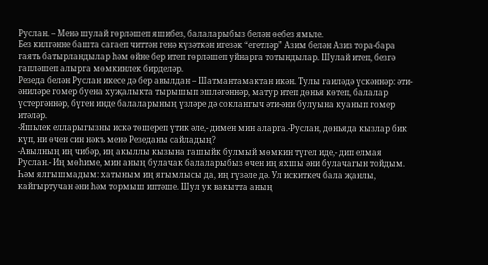Руслан. – Менә шулай гөрләшеп яшибез, балаларыбыз белән өебез ямьле.
Без килгәнне башта сагаеп читтән генә күзәткән игезәк “егетләр” Азим белән Азиз тора-бара гаять батырландылар һәм өйне бер итеп гөрләшеп уйнарга тотындылар. Шулай итеп, безгә гапләшеп алырга мөмкинлек бирделәр.
Резеда белән Руслан икесе дә бер авылдан – Шатмантамактан икән. Тулы гаиләдә үскәннәр: әти-әниләре гомер буена хуҗалыкта тырышып эшләгәннәр, матур итеп дөнья көтеп, балалар үстергәннәр, бүген инде балаларының үзләре дә соклангыч әти-әни булуына куанып гомер итәләр.
-Яшьлек елларыгызны искә төшереп үтик әле,- димен мин аларга.-Руслан, дөньяда кызлар бик күп, ни өчен син нәкъ менә Резеданы сайладың?
-Авылның иң чибәр, иң акыллы кызына гашыйк булмый мөмкин түгел иде,- дип елмая Руслан.- Иң мөһиме, мин аның булачак балаларыбыз өчен иң яхшы әни булачагын тойдым. Һәм ялгышмадым: хатыным иң ягымлысы да, иң гүзәле дә. Ул искиткеч бала җанлы, кайгыртучан әни һәм тормыш иптәше. Шул ук вакытта аның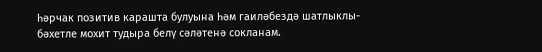һәрчак позитив карашта булуына һәм гаиләбездә шатлыклы-бәхетле мохит тудыра белү сәләтенә сокланам.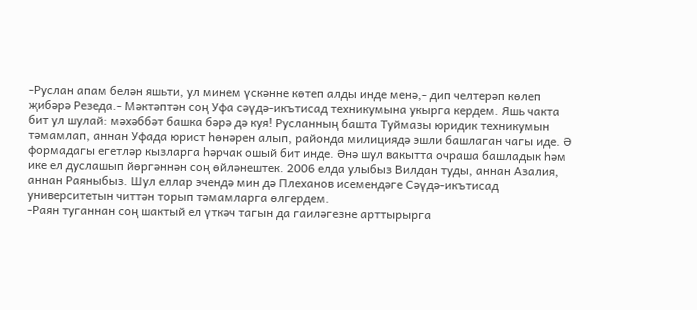-Руслан апам белән яшьти, ул минем үскәнне көтеп алды инде менә,- дип челтерәп көлеп җибәрә Резеда.- Мәктәптән соң Уфа сәүдә-икътисад техникумына укырга кердем. Яшь чакта бит ул шулай: мәхәббәт башка бәрә дә куя! Русланның башта Туймазы юридик техникумын тәмамлап, аннан Уфада юрист һөнәрен алып, районда милициядә эшли башлаган чагы иде. Ә формадагы егетләр кызларга һәрчак ошый бит инде. Әнә шул вакытта очраша башладык һәм ике ел дуслашып йөргәннән соң өйләнештек. 2006 елда улыбыз Вилдан туды, аннан Азалия, аннан Раяныбыз. Шул еллар эчендә мин дә Плеханов исемендәге Сәүдә-икътисад университетын читтән торып тәмамларга өлгердем.
-Раян туганнан соң шактый ел үткәч тагын да гаиләгезне арттырырга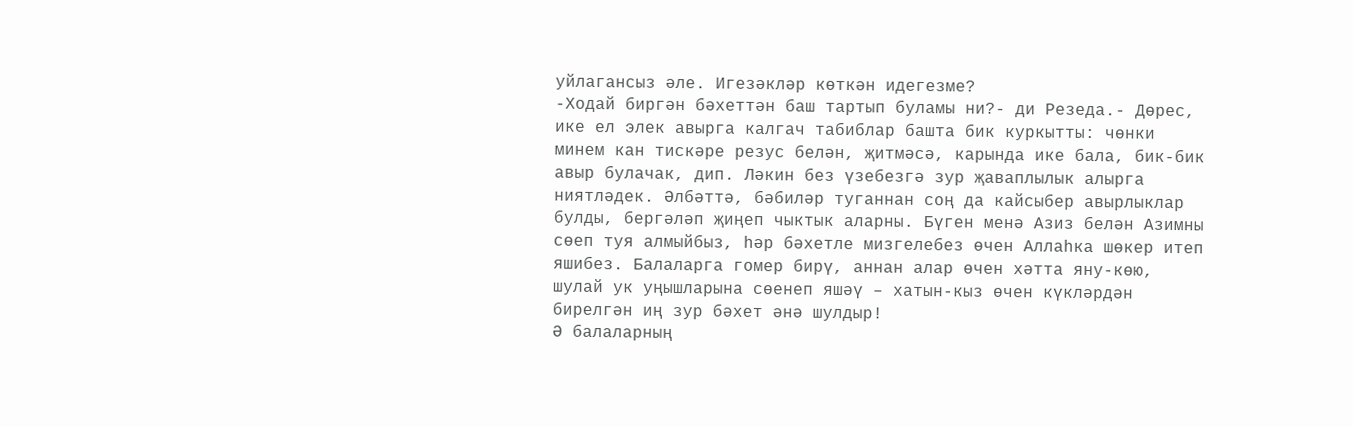уйлагансыз әле. Игезәкләр көткән идегезме?
-Ходай биргән бәхеттән баш тартып буламы ни?- ди Резеда.- Дөрес, ике ел элек авырга калгач табиблар башта бик куркытты: чөнки минем кан тискәре резус белән, җитмәсә, карында ике бала, бик-бик авыр булачак, дип. Ләкин без үзебезгә зур җаваплылык алырга ниятләдек. Әлбәттә, бәбиләр туганнан соң да кайсыбер авырлыклар булды, бергәләп җиңеп чыктык аларны. Бүген менә Азиз белән Азимны сөеп туя алмыйбыз, һәр бәхетле мизгелебез өчен Аллаһка шөкер итеп яшибез. Балаларга гомер бирү, аннан алар өчен хәтта яну-көю, шулай ук уңышларына сөенеп яшәү – хатын-кыз өчен күкләрдән бирелгән иң зур бәхет әнә шулдыр!
Ә балаларның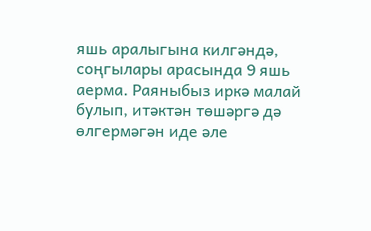яшь аралыгына килгәндә, соңгылары арасында 9 яшь аерма. Раяныбыз иркә малай булып, итәктән төшәргә дә өлгермәгән иде әле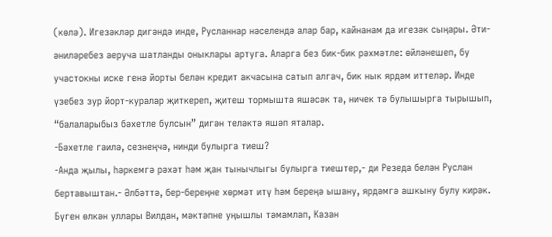(көлә). Игезәкләр дигәндә инде, Русланнар нәселендә алар бар, кайнанам да игезәк сыңары. Әти-әниләребез аеруча шатланды оныклары артуга. Аларга без бик-бик рәхмәтле: өйләнешеп, бу участокны иске генә йорты белән кредит акчасына сатып алгач, бик нык ярдәм иттеләр. Инде үзебез зур йорт-куралар җиткереп, җитеш тормышта яшәсәк тә, ничек тә булышырга тырышып, “балаларыбыз бәхетле булсын” дигән теләктә яшәп яталар.
-Бәхетле гаилә, сезнеңчә, нинди булырга тиеш?
-Анда җылы, һәркемгә рәхәт һәм җан тынычлыгы булырга тиештер,- ди Резеда белән Руслан бертавыштан.- Әлбәттә, бер-береңне хөрмәт итү һәм береңә ышану, ярдәмгә ашкыну булу кирәк.
Бүген өлкән уллары Вилдан, мәктәпне уңышлы тәмамлап, Казан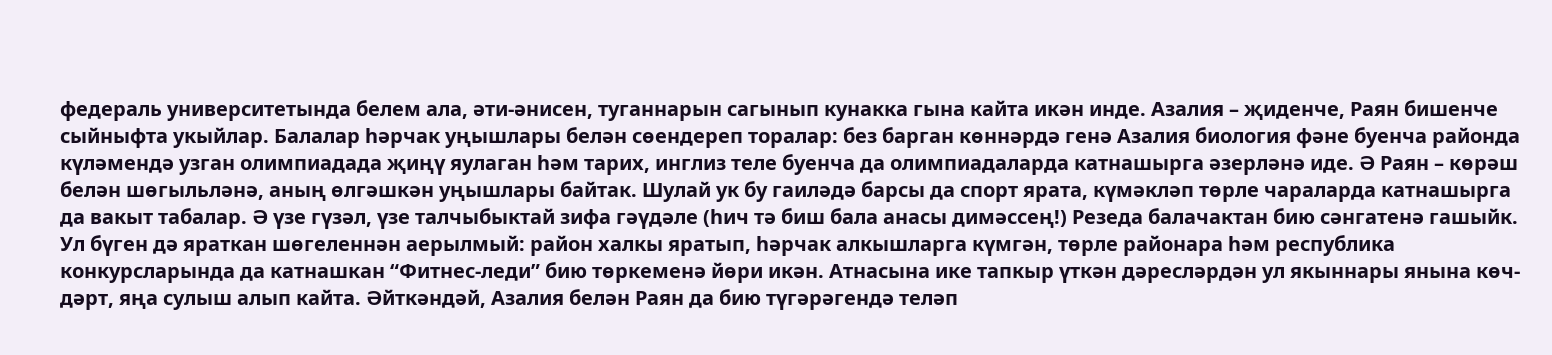федераль университетында белем ала, әти-әнисен, туганнарын сагынып кунакка гына кайта икән инде. Азалия – җиденче, Раян бишенче сыйныфта укыйлар. Балалар һәрчак уңышлары белән сөендереп торалар: без барган көннәрдә генә Азалия биология фәне буенча районда күләмендә узган олимпиадада җиңү яулаган һәм тарих, инглиз теле буенча да олимпиадаларда катнашырга әзерләнә иде. Ә Раян – көрәш белән шөгыльләнә, аның өлгәшкән уңышлары байтак. Шулай ук бу гаиләдә барсы да спорт ярата, күмәкләп төрле чараларда катнашырга да вакыт табалар. Ә үзе гүзәл, үзе талчыбыктай зифа гәүдәле (һич тә биш бала анасы димәссең!) Резеда балачактан бию сәнгатенә гашыйк. Ул бүген дә яраткан шөгеленнән аерылмый: район халкы яратып, һәрчак алкышларга күмгән, төрле районара һәм республика конкурсларында да катнашкан “Фитнес-леди” бию төркеменә йөри икән. Атнасына ике тапкыр үткән дәресләрдән ул якыннары янына көч-дәрт, яңа сулыш алып кайта. Әйткәндәй, Азалия белән Раян да бию түгәрәгендә теләп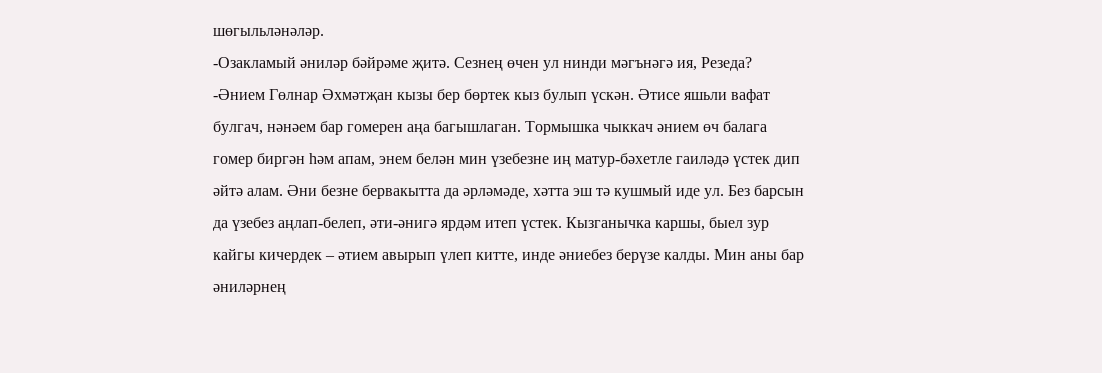шөгыльләнәләр.
-Озакламый әниләр бәйрәме җитә. Сезнең өчен ул нинди мәгънәгә ия, Резеда?
-Әнием Гөлнар Әхмәтҗан кызы бер бөртек кыз булып үскән. Әтисе яшьли вафат булгач, нәнәем бар гомерен аңа багышлаган. Тормышка чыккач әнием өч балага гомер биргән һәм апам, энем белән мин үзебезне иң матур-бәхетле гаиләдә үстек дип әйтә алам. Әни безне бервакытта да әрләмәде, хәтта эш тә кушмый иде ул. Без барсын да үзебез аңлап-белеп, әти-әнигә ярдәм итеп үстек. Кызганычка каршы, быел зур кайгы кичердек – әтием авырып үлеп китте, инде әниебез берүзе калды. Мин аны бар әниләрнең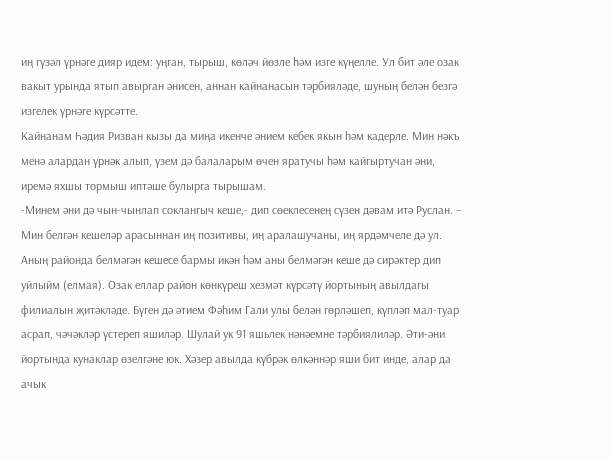иң гүзәл үрнәге дияр идем: уңган, тырыш, көләч йөзле һәм изге күңелле. Ул бит әле озак вакыт урында ятып авырган әнисен, аннан кайнанасын тәрбияләде, шуның белән безгә изгелек үрнәге күрсәтте.
Кайнанам Һәдия Ризван кызы да миңа икенче әнием кебек якын һәм кадерле. Мин нәкъ менә алардан үрнәк алып, үзем дә балаларым өчен яратучы һәм кайгыртучан әни, иремә яхшы тормыш иптәше булырга тырышам.
-Минем әни дә чын-чынлап соклангыч кеше,- дип сөеклесенең сүзен дәвам итә Руслан. – Мин белгән кешеләр арасыннан иң позитивы, иң аралашучаны, иң ярдәмчеле дә ул. Аның районда белмәгән кешесе бармы икән һәм аны белмәгән кеше дә сирәктер дип уйлыйм (елмая). Озак еллар район көнкүреш хезмәт күрсәтү йортының авылдагы филиалын җитәкләде. Бүген дә әтием Фәһим Гали улы белән гөрләшеп, күпләп мал-туар асрап, чәчәкләр үстереп яшиләр. Шулай ук 91 яшьлек нәнәемне тәрбиялиләр. Әти-әни йортында кунаклар өзелгәне юк. Хәзер авылда күбрәк өлкәннәр яши бит инде, алар да ачык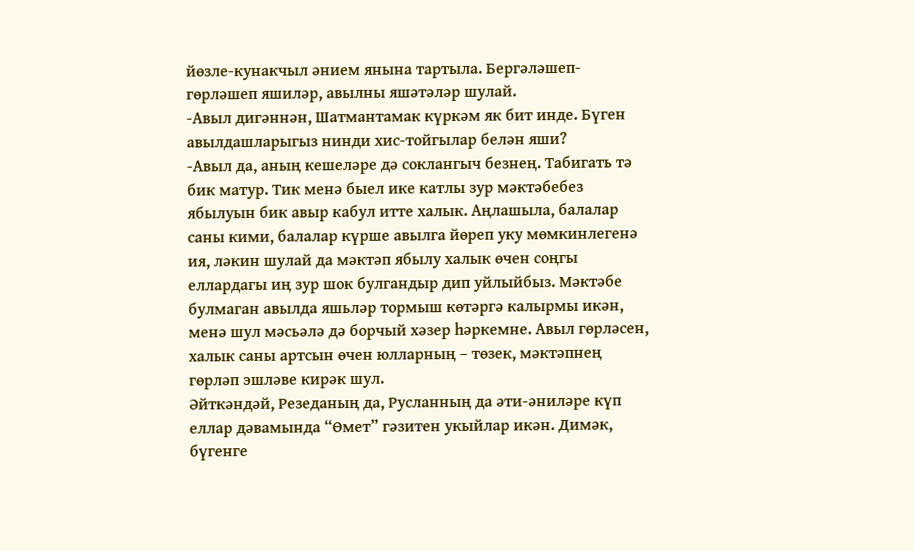йөзле-кунакчыл әнием янына тартыла. Бергәләшеп-гөрләшеп яшиләр, авылны яшәтәләр шулай.
-Авыл дигәннән, Шатмантамак күркәм як бит инде. Бүген авылдашларыгыз нинди хис-тойгылар белән яши?
-Авыл да, аның кешеләре дә соклангыч безнең. Табигать тә бик матур. Тик менә быел ике катлы зур мәктәбебез ябылуын бик авыр кабул итте халык. Аңлашыла, балалар саны кими, балалар күрше авылга йөреп уку мөмкинлегенә ия, ләкин шулай да мәктәп ябылу халык өчен соңгы еллардагы иң зур шок булгандыр дип уйлыйбыз. Мәктәбе булмаган авылда яшьләр тормыш көтәргә калырмы икән, менә шул мәсьәлә дә борчый хәзер һәркемне. Авыл гөрләсен, халык саны артсын өчен юлларның – төзек, мәктәпнең гөрләп эшләве кирәк шул.
Әйткәндәй, Резеданың да, Русланның да әти-әниләре күп еллар дәвамында “Өмет” гәзитен укыйлар икән. Димәк, бүгенге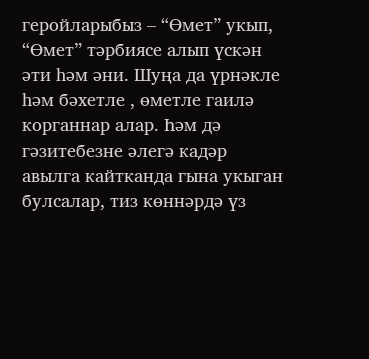геройларыбыз – “Өмет” укып, “Өмет” тәрбиясе алып үскән әти һәм әни. Шуңа да үрнәкле һәм бәхетле , өметле гаилә корганнар алар. Һәм дә гәзитебезне әлегә кадәр авылга кайтканда гына укыган булсалар, тиз көннәрдә үз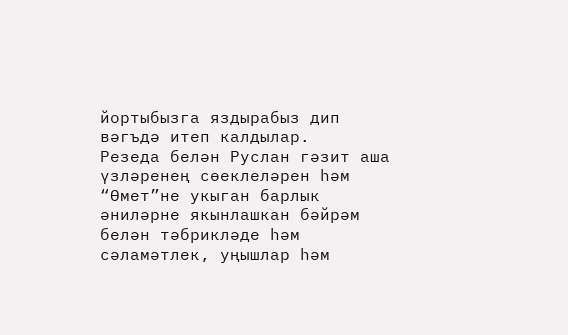йортыбызга яздырабыз дип вәгъдә итеп калдылар.
Резеда белән Руслан гәзит аша үзләренең сөеклеләрен һәм “Өмет”не укыган барлык әниләрне якынлашкан бәйрәм белән тәбрикләде һәм сәламәтлек, уңышлар һәм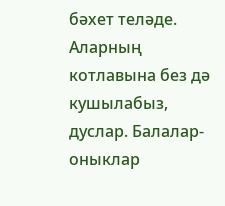бәхет теләде. Аларның котлавына без дә кушылабыз, дуслар. Балалар-оныклар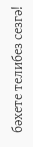бәхете телибез сезгә!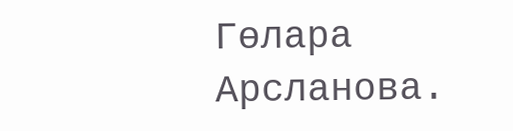Гөлара Арсланова.